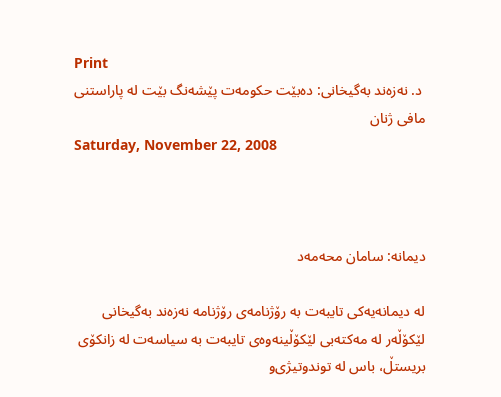Print
 د. نه‌زه‌ند به‌گیخانی: ده‌بێت حكومه‌ت پێشه‌نگ بێت له‌ پاراستنی‌ مافی‌ ژنان
Saturday, November 22, 2008



دیمانه‌‌: سامان محه‌مه‌د

له‌ دیمانه‌یه‌كی تایبه‌ت به‌ رۆژنامه‌ی‌ رۆژنامه‌‌ نه‌زه‌ند به‌گیخانی لێکۆڵه‌ر له‌ مه‌کته‌بی لێکۆڵینه‌وه‌ی تایبه‌ت به‌ سیاسه‌ت له‌ زانکۆی بریستڵ‌، باس له‌ توندوتیژی‌و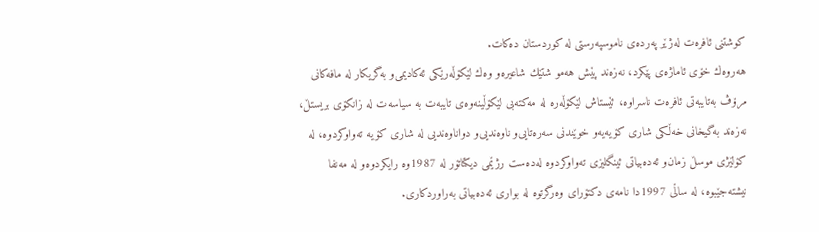كوشتنی ئافره‌ت له‌ژێر په‌رده‌ی ناموسپه‌رستی له‌ كوردستان ده‌كات.
هه‌روه‌ك خۆی ئاماژه‌ی پێكرد، نه‌زه‌ند پێش هه‌مو شتێك شاعیره‌‌و وه‌ك لێکۆڵه‌رێکی ئه‌كادیمی‌و به‌گریكار له‌ مافه‌كانی مرۆڤ به‌تایبه‌تی ئافره‌ت ناسراوه‌، ئێستاش لێكۆڵه‌ره‌ له‌ مه‌كته‌بی لێكۆڵینه‌وه‌ی تایبه‌ت به‌ سیاسه‌ت له‌ زانكۆی بریستڵ‌، نه‌زه‌ند به‌گیخانی خه‌ڵکی شاری کۆیه‌یه‌‌و خوێندنی سه‌ره‌تایی‌و ناوه‌ندیی‌و دواناوه‌ندیی له‌ شاری كۆیه‌ ته‌واوكردوه‌، له‌ كۆلێژی موسڵ‌ زمان‌و ئه‌ده‌بیاتی ئینگلیزی ته‌واوكردوه‌ له‌ده‌ست رژێمی دیكتاتۆر له‌ 1987وه‌ رایکردوه‌و له‌ مه‌نفا نیشته‌جێبوه، له‌ ساڵی 1997دا نامه‌ی دكتۆرای وه‌رگرتوه‌ له‌ بواری ئه‌ده‌بیاتی به‌راوردكاری.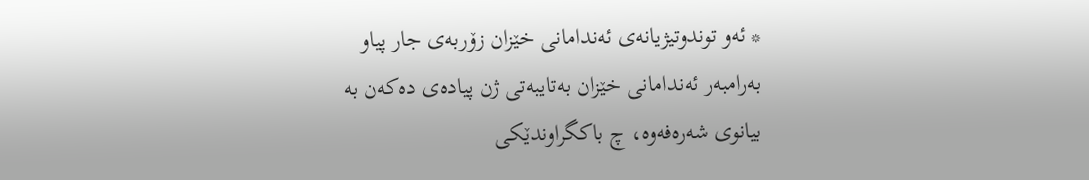* ئه‌و توندوتیژیانه‌ی ئه‌ندامانی خێزان زۆربه‌ی جار پیاو به‌رامبه‌ر ئه‌ندامانی خێزان به‌تایبه‌تی ژن پیاده‌ی ده‌که‌ن به‌ بیانوی شه‌ره‌فه‌وه‌، چ باکگراوندێكی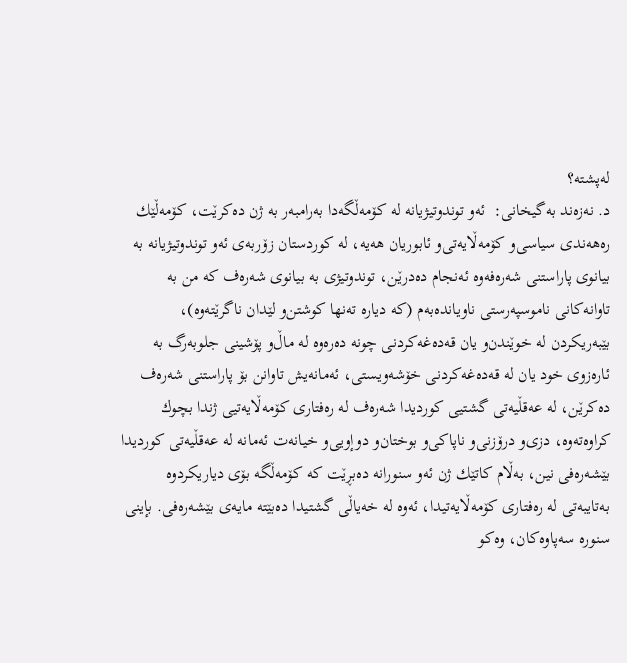له‌پشته‌؟
د. نه‌زه‌ند به‌گیخانی:  ئه‌و توندوتیژیانه‌ له‌ كۆمه‌ڵگه‌دا به‌رامبه‌ر به‌ ژن ده‌كرێت، كۆمه‌ڵێك ره‌هه‌ندی سیاسی‌و كۆمه‌ڵایه‌تی‌و ئابوریان هه‌یه، له‌ کوردستان زۆربه‌ی ئه‌و توندوتیژیانه‌ به‌ بیانوی پاراستنی شه‌ره‌فه‌وه‌ ئه‌نجام ده‌درێن، توندوتیژی به‌ بیانوی شه‌ره‌ف كه‌ من به‌ تاوانه‌كانی ناموسپه‌رستی ناویانده‌به‌م (که‌ دیاره‌ ته‌نها کوشتن‌و لێدان ناگرێته‌وه‌)، بێبه‌ریکردن له‌ خوێندن‌و یان قه‌ده‌غه‌کردنی چونه‌ ده‌ره‌وه‌ له‌ ماڵ‌و پۆشینی جلوبه‌رگ به‌ ئاره‌زوی خود یان له‌ قه‌ده‌غه‌كردنی خۆشه‌ویستی، ئه‌مانه‌یش تاوانن بۆ پاراستنی شه‌ره‌ف ده‌کرێن، له‌ عه‌قڵیه‌تی گشتیی كوردیدا شه‌ره‌ف له‌ ره‌فتاری كۆمه‌ڵایه‌تیی ژندا بچوك كراوه‌ته‌وه‌، دزی‌و درۆزنی‌و ناپاكی‌و بوختان‌و دوإویی‌و خیانه‌ت ئه‌مانه‌ له‌ عه‌قڵیه‌تی كوردیدا بێشه‌ره‌فی نین، به‌ڵام كاتێك ژن ئه‌و سنورانه‌ ده‌بڕێت كه‌ كۆمه‌ڵگه‌ بۆی دیاریكردوه‌ به‌تایبه‌تی له‌ ره‌فتاری كۆمه‌ڵایه‌تیدا، ئه‌وه‌ له‌ خه‌یاڵی گشتیدا ده‌بێته‌ مایه‌ی بێشه‌ره‌فی. بإینی سنوره‌ سه‌پاوه‌کان، وه‌کو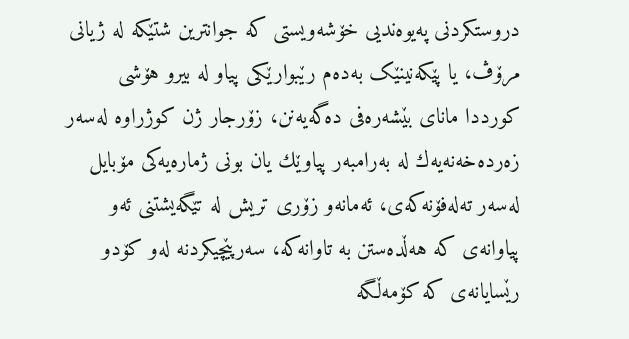دروستکردنی په‌یوه‌ندیی خۆشه‌ویستی که‌ جوانترین شتێکه‌‌ له‌ ژیانی مرۆڤ، یا پێکه‌نینێک به‌ده‌م رێبوارێکی پیاو له‌ بیرو هۆشی کورددا مانای بێشه‌ره‌فی ده‌گه‌یه‌نن، زۆرجار ژن كوژراوه‌ له‌سه‌ر زه‌رده‌خه‌نه‌یه‌ك له‌ به‌رامبه‌ر پیاوێك یان بونی ژماره‌یه‌كی مۆبایل له‌سه‌ر ته‌له‌فۆنه‌كه‌ی، ئه‌مانه‌‌و زۆری تریش له‌ تێگه‌یشتنی ئه‌و پیاوانه‌ی كه‌ هه‌ڵده‌ستن به‌ تاوانه‌كه‌، سه‌رپێچیكردنه‌ له‌و كۆدو رێسایانه‌ی كه‌ كۆمه‌ڵگه‌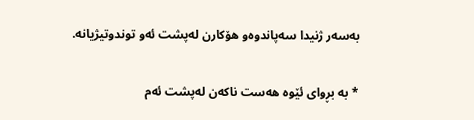به‌سه‌ر ژنیدا سه‌پاندوه‌‌و هۆکارن له‌پشت ئه‌و توندوتیژیانه‌.

* به‌ بڕوای ئێوه‌ هه‌ست ناكه‌ن له‌پشت ئه‌م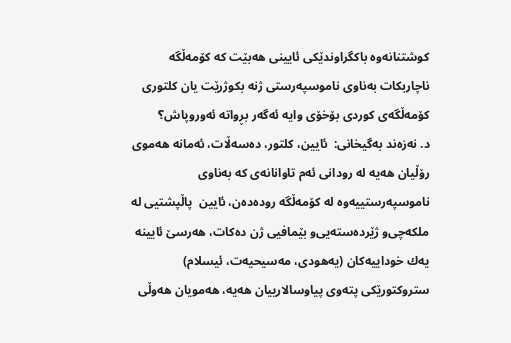كوشتنانه‌وه‌ باكگراوندێكی ئایینی هه‌بێت كه‌ كۆمه‌ڵگه‌ ناچاربكات به‌ناوی ناموسپه‌رستی ژنه‌ بكوژرێت یان كلتوری كۆمه‌ڵگه‌ی كوردی بۆخۆی وایه‌ ئه‌گه‌ر بڕواته‌ ئه‌وروپاش؟
د. نه‌زه‌ند به‌گیخانی:  ئایین، كلتور، ده‌سه‌ڵات، ئه‌مانه‌ هه‌موی رۆڵیان هه‌یه‌ له‌ رودانی ئه‌م تاوانانه‌ی که ‌به‌ناوی ناموسپه‌رستییه‌وه‌ له‌ كۆمه‌ڵگه‌ روده‌ده‌ن، ئایین  پاڵپشتیی‌ له‌ ملکه‌چی‌و ژێرده‌سته‌یی‌و بێمافیی ژن ده‌کات، هه‌رسێ‌ ئایینه‌ یه‌ك خوداییه‌كان (یه‌هودی، مه‌سیحیه‌ت، ئیسلام) ستروکتورێکی پته‌وی پیاوسالارییان هه‌یه‌، هه‌مویان هه‌وڵی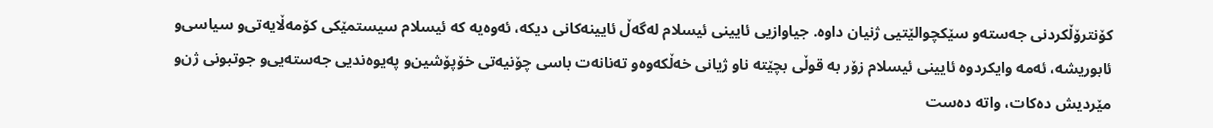كۆنترۆڵكردنی جه‌سته‌‌و سێکچوالێتیی ژنیان داوه‌. جیاوازیی ئایینی‌ ئیسلام له‌گه‌ڵ‌ ئایینه‌كانی دیکه،‌ ئه‌وه‌یه‌ که‌ ئیسلام سیستمێكی كۆمه‌ڵایه‌تی‌و سیاسی‌و ئابوریشه‌، ئه‌مه‌ وایكردوه‌ ئایینی ئیسلام زۆر به‌ قوڵی بچێته‌ ناو ژیانی خه‌ڵكه‌وه‌‌و ته‌نانه‌ت باسی چۆنیه‌تی خۆپۆشین‌و په‌یوه‌ندیی جه‌سته‌یی‌و جوتبونی ژن‌و مێردیش ده‌کات، واته‌ ده‌ست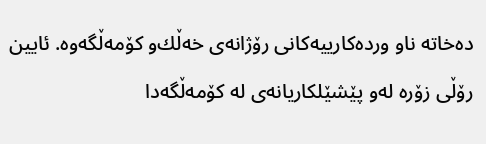ده‌خاته‌ ناو ورده‌كارییه‌كانی رۆژانه‌ی خه‌ڵك‌و كۆمه‌ڵگه‌وه‌. ئایین رۆڵی زۆره‌ له‌و پێشێلكاریانه‌ی له‌ كۆمه‌ڵگه‌دا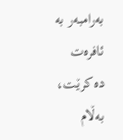به‌رامبه‌ر به‌ ئافره‌ت ده‌كرێت، به‌ڵام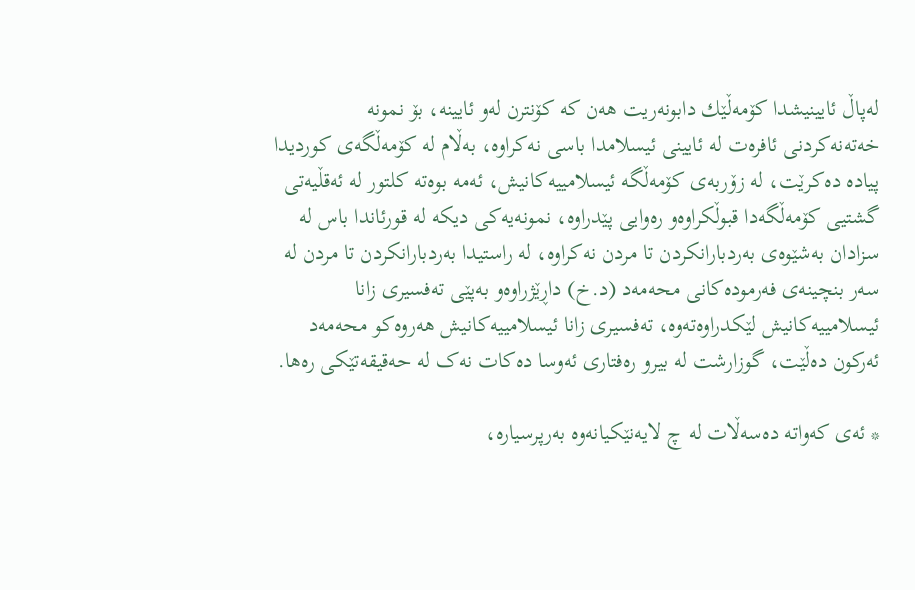له‌پاڵ‌ ئایینیشدا كۆمه‌ڵێك دابونه‌ریت هه‌ن كه‌ كۆنترن له‌و ئایینه‌، بۆ نمونه‌ خه‌ته‌نه‌كردنی ئافره‌ت له‌ ئایینی ئیسلامدا باسی نه‌کراوه‌، به‌ڵام له‌ كۆمه‌ڵگه‌ی كوردیدا پیاده‌ ده‌كرێت، له‌ زۆربه‌ی كۆمه‌ڵگه‌ ئیسلامییه‌كانیش، ئه‌مه‌ بوه‌ته‌ كلتور له‌ ئه‌قڵیه‌تی گشتیی كۆمه‌ڵگه‌دا قبوڵکراوه‌‌و ره‌وایی پێدراوه‌، نمونه‌یه‌كی دیکه‌ له‌ قورئاندا باس له‌ سزادان به‌شێوه‌ی‌ به‌ردبارانكردن تا مردن نه‌كراوه‌، له‌ راستیدا به‌ردبارانكردن تا مردن له‌ سه‌ر بنچینه‌ی فه‌رموده‌كانی محه‌مه‌د (د.خ) داڕێژراوه‌‌و به‌پێی ته‌فسیری زانا ئیسلامییه‌كانیش لێكدراوه‌ته‌وه‌، ته‌فسیری زانا ئیسلامییه‌كانیش هه‌روه‌كو محه‌مه‌د ئه‌ركون ده‌ڵێت، گوزارشت‌ له‌ بیرو ره‌فتاری ئه‌وسا ده‌كات نه‌ک له‌ حه‌قیقه‌تێكی ره‌ها.

* ئه‌‌ی كه‌واته‌ ده‌سه‌ڵات له‌ چ لایه‌نێكیانه‌وه‌ به‌رپرسیاره‌،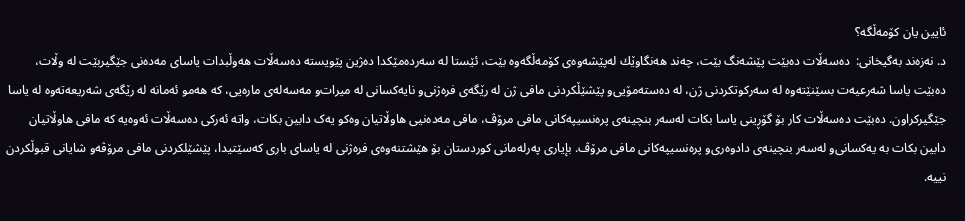ئایین یان كۆمه‌ڵگه‌؟
د. نه‌زه‌ند به‌گیخانی:  ده‌سه‌ڵات ده‌بێت پێشه‌نگ بێت، چه‌ند هه‌نگاوێك له‌پێشه‌وه‌ی كۆمه‌ڵگه‌وه‌ بێت، ئێستا له‌ سه‌رده‌مێكدا ده‌ژین پێویسته‌ ده‌سه‌ڵات هه‌وڵبدات یاسای مه‌ده‌نی جێگیربێت له‌ وڵات، ده‌بێت یاسا شه‌رعیه‌ت بسێنێته‌وه‌ له‌ سه‌ركوتکردنی ژن، له‌ ده‌سته‌مۆیی‌و پێشێڵكردنی مافی ژن له‌ رێگه‌ی فره‌ژنی‌و‌ نایه‌کسانی له‌ میرات‌و مه‌سه‌له‌ی ماره‌یی، كه‌ هه‌مو ئه‌مانه‌ له‌ رێگه‌ی شه‌ریعه‌ته‌وه‌ له‌ یاسا جێگیرکراون. ده‌بێت ده‌سه‌ڵات كار بۆ گۆڕینی یاسا بكات له‌سه‌ر بنچینه‌ی پره‌نسیپه‌کانی مافی مرۆڤ، ‌مافی مه‌ده‌نیی هاوڵاتیان وه‌کو یه‌ک دابین بکات، واته‌ ئه‌رکی ده‌سه‌ڵات ئه‌وه‌یه‌ که‌ مافی هاوڵاتیان دابین بكات به‌ یه‌کسانی‌و له‌سه‌ر بنچینه‌ی دادوه‌ری‌و پره‌نسیپه‌کانی مافی مرۆڤ. بإیاری په‌رله‌مانی کوردستان بۆ هێشتنه‌وه‌ی فره‌ژنی له‌ یاسای باری که‌سێتیدا، پێشێلکردنی مافی مرۆڤه‌‌و شایانی قبوڵکردن نییه‌.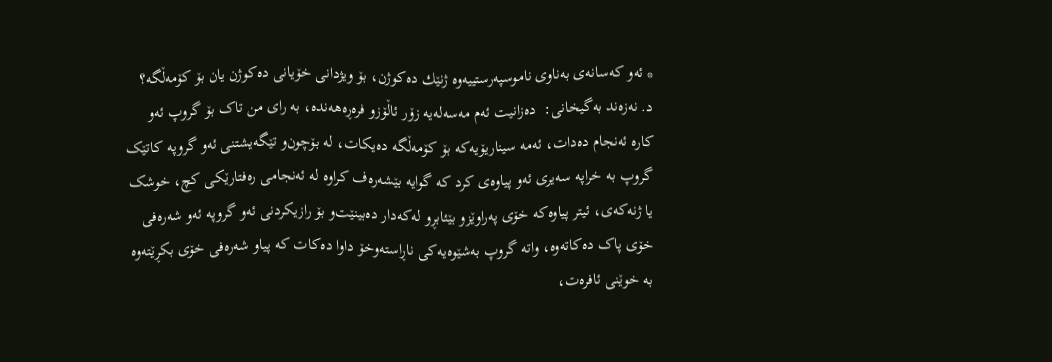* ئه‌و كه‌سانه‌ی به‌ناوی ناموسپه‌رستییه‌وه‌ ژنێك ده‌كوژن، بۆ ویژدانی خۆیانی ده‌كوژن یان بۆ كۆمه‌ڵگه‌؟
د. نه‌زه‌ند به‌گیخانی:  ده‌زانیت ئه‌م مه‌سه‌له‌یه‌ زۆر ئاڵۆزو فره‌ڕه‌هه‌نده‌، به رای من تاک بۆ گروپ ئه‌و کاره‌ ئه‌نجام ده‌دات، ئه‌مه‌ سیناریۆیه‌كه‌ بۆ کۆمه‌ڵگه‌ ده‌یكات، له‌ بۆچون‌و تێگه‌یشتنی ئه‌و گروپه‌ کاتێک گروپ به‌ خراپه‌ سه‌یری ئه‌و پیاوه‌ی كرد که‌ گوایه‌ بێشه‌ره‌ف کراوه‌ له‌ ئه‌نجامی ره‌فتارێکی کچ، خوشک یا ژنه‌كه‌ی، ئیتر پیاوه‌که‌ خۆی په‌راوێزو بێئابڕو له‌كه‌دار ده‌بینێت‌و بۆ رازیکردنی ئه‌و گروپه‌ ئه‌و شه‌ره‌فی خۆی پاک ده‌کاته‌وه‌، واته‌ گروپ به‌شێوه‌یه‌کی ناڕاسته‌وخۆ داوا ده‌كات که‌ پیاو شه‌ره‌فی خۆی بکڕێته‌وه‌ به‌ خوێنی ئافره‌ت،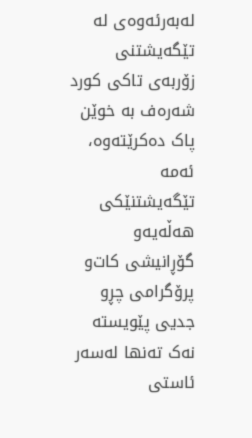له‌به‌رئه‌وه‌ی له‌ تێگه‌یشتنی زۆربه‌ی تاكی كورد شه‌ره‌ف به‌ خوێن پاک ده‌کرێته‌وه‌، ئه‌مه‌ تێگه‌یشتنێكی هه‌ڵه‌یه‌‌و گۆڕانیشی کات‌و پرۆگرامی چڕو جدیی پێویسته‌ نه‌ک ته‌نها له‌سه‌ر ئاستی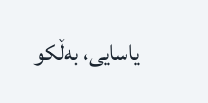یاسایی، به‌ڵکو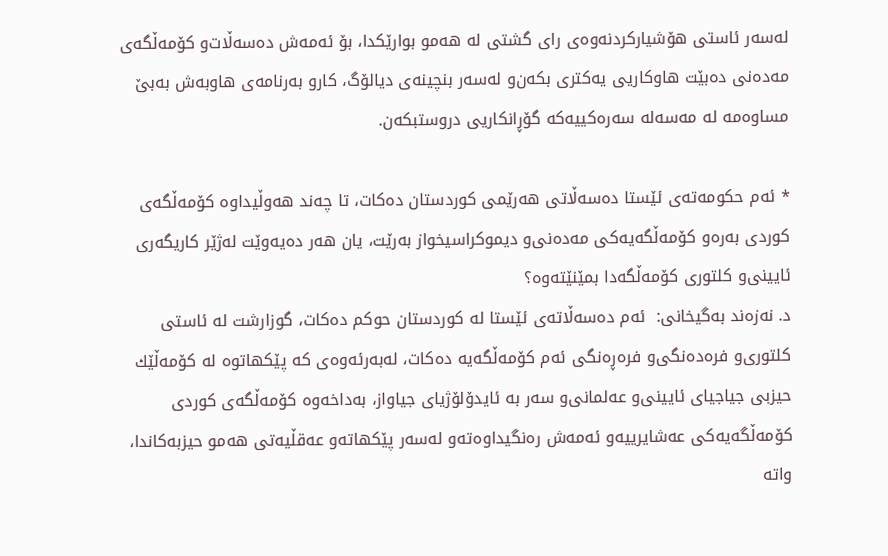له‌سه‌ر ئاستی هۆشیارکردنه‌وه‌ی رای گشتی له‌ هه‌مو بوارێکدا، بۆ ئه‌مه‌ش ده‌سه‌ڵات‌و کۆمه‌ڵگه‌ی مه‌ده‌نی ده‌بێت هاوکاریی یه‌كتری بکه‌ن‌و له‌سه‌ر بنچینه‌ی دیالۆگ، کارو به‌رنامه‌ی هاوبه‌ش به‌بێ‌ مساوه‌مه ‌له‌ مه‌سه‌له‌ سه‌ره‌کییه‌كه‌ گۆڕانکاریی دروستبکه‌ن.

* ئه‌م حكومه‌ته‌ی ئێستا ده‌سه‌ڵاتی هه‌رێمی كوردستان ده‌كات، تا چه‌ند هه‌وڵیداوه‌ كۆمه‌ڵگه‌ی كوردی به‌ره‌و كۆمه‌ڵگه‌یه‌كی مه‌ده‌نی‌و دیموكراسیخواز به‌رێت، یان هه‌ر ده‌یه‌وێت له‌ژێر كاریگه‌ری ئایینی‌و كلتوری كۆمه‌ڵگه‌دا بمێنێته‌وه‌؟
د. نه‌زه‌ند به‌گیخانی:  ئه‌م ده‌سه‌ڵاته‌ی ئێستا له‌ كوردستان حوكم ده‌كات، گوزارشت له‌ ئاستی کلتوری‌و فره‌ده‌نگی‌و فره‌ڕه‌نگی ئه‌م كۆمه‌ڵگه‌یه‌ ده‌كات، له‌به‌رئه‌وه‌ی كه‌ پێكهاتوه‌ له‌ كۆمه‌ڵێك حیزبی جیاجیای ئایینی‌و عه‌لمانی‌و سه‌ر به‌ ئایدۆلۆژیای جیاواز، به‌داخه‌وه‌ كۆمه‌ڵگه‌ی كوردی كۆمه‌ڵگه‌یه‌كی عه‌شایرییه‌‌و ئه‌مه‌ش ره‌نگیداوه‌ته‌و له‌سه‌ر پێکهاته‌‌و عه‌قڵیه‌تی هه‌مو حیزبه‌كاندا، واته‌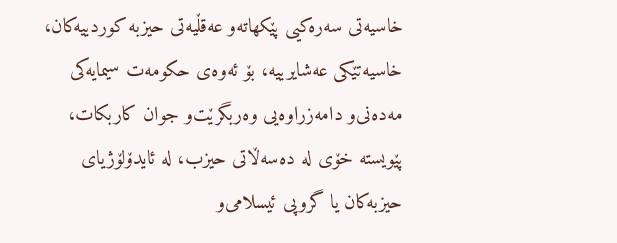خاسیه‌تی سه‌ره‌کیی‌ پێکهاته‌‌و عه‌قڵیه‌تی حیزبه‌ کوردییه‌كان، خاسیه‌تێکی عه‌شایرییه‌، بۆ ئه‌وه‌ی حکومه‌ت سیمایه‌کی مه‌ده‌نی‌و دامه‌زراوه‌یی وه‌ربگرێت‌و جوان کاربکات، پێویسته‌ خۆی له‌ ده‌سه‌ڵاتی حیزب، له‌ ئایدۆلۆژیای حیزبه‌كان یا گروپی ئیسلامی‌و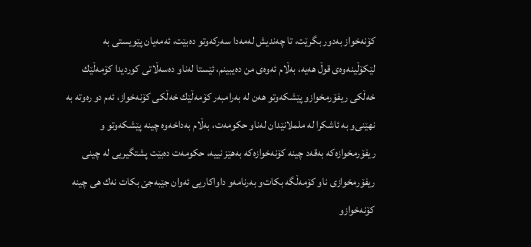کۆنه‌خواز به‌دور بگرێت، تا چه‌ندیش له‌مه‌‌دا سه‌ركه‌وتو ده‌بێت، ئه‌مه‌یان پێویستی به‌ لێكۆڵینه‌وه‌ی قوڵ‌ هه‌یه‌، به‌ڵام ئه‌وه‌ی من ده‌یبینم، ئێستا له‌ناو ده‌سه‌ڵاتی کوردیدا كۆمه‌ڵێك خه‌ڵكی ریفۆرمخوازو پێشکه‌وتو هه‌ن له‌ به‌رامبه‌ر كۆمه‌ڵێك خه‌ڵكی كۆنه‌خواز، ئه‌م دو ره‌وته‌ به‌ نهێنی‌و به‌ ئاشكرا له‌ ململانێدان له‌ناو حكومه‌ت، به‌ڵام به‌داخه‌وه‌ چینه‌ پێشکه‌وتو ‌و ریفۆرمخوازه‌كه‌ به‌قه‌د چینه‌ كۆنه‌خوازه‌كه‌ به‌هێز نییه‌، حكومه‌ت ده‌بێت پشتگیریی‌ له‌ چینی ریفۆرمخوازی ناو کۆمه‌ڵگه‌ بكات‌و به‌رنامه‌‌و داواکاریی ئه‌وان جێبه‌جێ‌ بکات نه‌ك هی چینه‌ کۆنه‌خوازو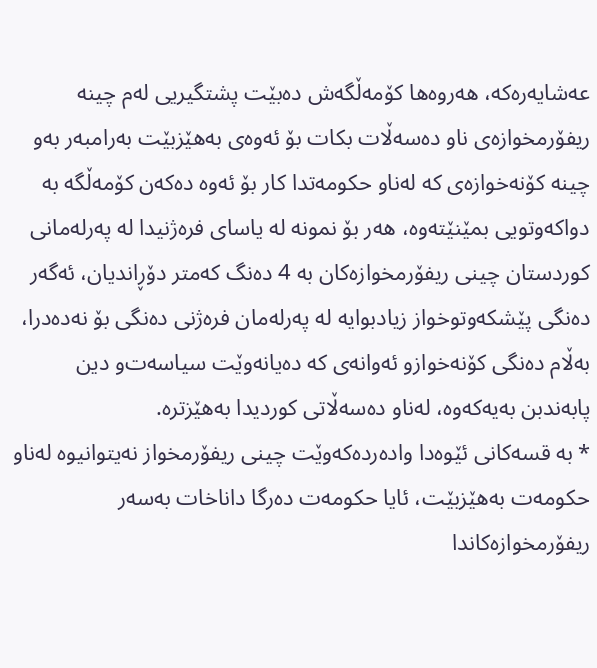عه‌شایه‌ره‌كه‌، هه‌روه‌ها كۆمه‌ڵگه‌ش ده‌بێت پشتگیریی له‌م چینه‌ ریفۆرمخوازه‌ی ناو ده‌سه‌ڵات بكات بۆ ئه‌وه‌ی به‌هێزبێت به‌رامبه‌ر به‌و چینه‌ کۆنه‌خوازه‌ی که‌ له‌ناو حكومه‌تدا كار بۆ ئه‌وه‌ ده‌كه‌ن كۆمه‌ڵگه‌ به‌ دواکه‌وتویی بمێنێته‌وه‌، هه‌ر بۆ نمونه‌ له‌ یاسای فره‌ژنیدا له‌ په‌رله‌مانی كوردستان چینی ریفۆرمخوازه‌كان به‌ 4 ده‌نگ كه‌متر دۆڕاندیان، ئه‌گه‌ر ده‌نگی پێشكه‌وتوخواز زیادبوایه‌ له‌ په‌رله‌مان فره‌ژنی ده‌نگی بۆ نه‌ده‌درا، به‌ڵام ده‌نگی كۆنه‌خوازو ئه‌وانه‌ی كه‌ ده‌یانه‌وێت سیاسه‌ت‌و دین پابه‌ندبن به‌یه‌كه‌وه‌، له‌ناو ده‌سه‌ڵاتی کوردیدا به‌هێزتره‌.
* به‌ قسه‌كانی‌ ئێوه‌دا واده‌رده‌كه‌وێت چینی ریفۆرمخواز نه‌یتوانیوه‌ له‌ناو حكومه‌ت به‌هێزبێت، ئایا حكومه‌ت ده‌رگا داناخات به‌سه‌ر ریفۆرمخوازه‌كاندا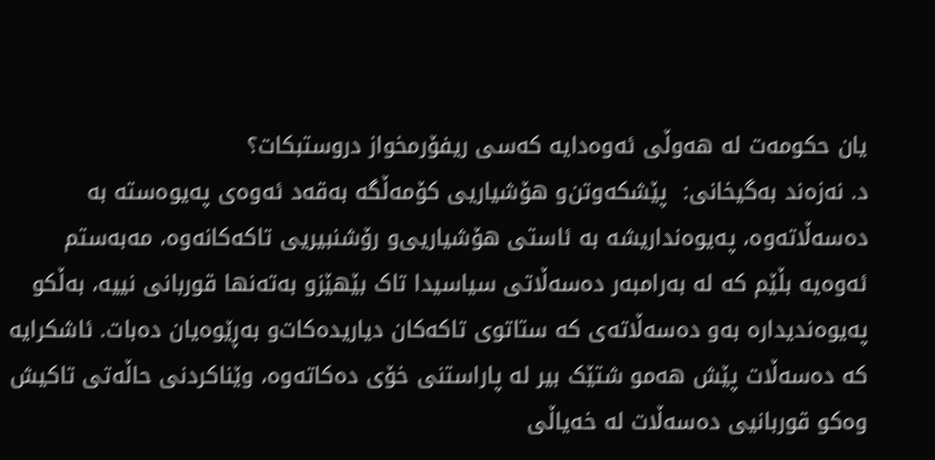یان حكومه‌ت له‌ هه‌وڵی‌ ئه‌وه‌دایه‌ كه‌سی‌ ریفۆرمخواز دروستبكات؟
د. نه‌زه‌ند به‌گیخانی:  پێشکه‌وتن‌و هۆشیاریی کۆمه‌ڵگه‌ به‌قه‌د ئه‌وه‌ی په‌یوه‌سته‌ به‌ ده‌سه‌ڵاته‌وه‌، په‌یوه‌نداریشه به‌ ئاستی هۆشیاریی‌و رۆشنبیریی تاکه‌کانه‌وه‌، مه‌به‌ستم ئه‌وه‌یه‌ بڵێم که‌ له‌ به‌رامبه‌ر ده‌سه‌ڵاتی سیاسیدا تاک بێهێزو به‌ته‌نها قوربانی نییه، به‌ڵکو په‌یوه‌ندیداره‌ به‌و ده‌سه‌ڵاته‌ی که ستاتوی تاکه‌کان دیاریده‌کات‌و به‌ڕێوه‌یان ده‌‌بات. ئاشکرایه‌ که‌ ده‌سه‌ڵات پێش هه‌مو شتێک بیر له‌ پاراستنی خۆی ده‌کاته‌وه‌، ‌وێناکردنی حاڵه‌تی تاکیش وه‌کو قوربانیی ده‌سه‌ڵات له‌ خه‌یاڵی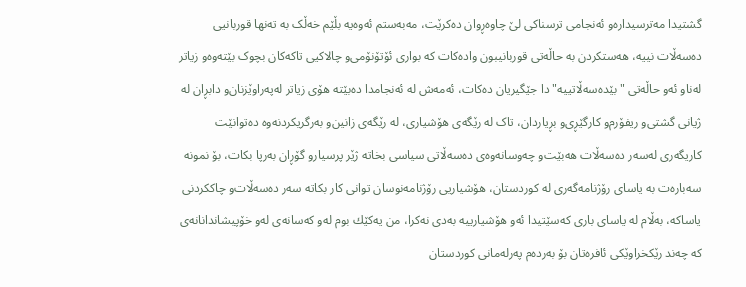گشتیدا مه‌ترسیداره‌و ئه‌نجامی ترسناکی لێ چاوه‌ڕوان ده‌کرێت، مه‌به‌ستم ئه‌وه‌یه‌ بڵێم خه‌ڵک به‌ ته‌نها قوربانیی ده‌سه‌ڵات نییه‌، هه‌ستکردن به‌ حاڵه‌تی قوربانیبون واده‌کات که‌ بواری ئۆتۆنۆمی‌و چالاکیی تاکه‌کان بچوک بێته‌وه‌‌و زیاتر له‌ناو ئه‌و حاڵه‌تی "بێده‌سه‌ڵاتییه‌‌"دا جێگیریان ده‌کات، ئه‌مه‌ش‌ له‌ ئه‌‌نجامدا ده‌بێته‌ هۆی زیاتر له‌په‌راوێزنان‌و دابڕان له‌ ژیانی گشتی‌و ریفۆرم‌و کارگێڕی‌و بڕیاردان، تاک له‌ رێگه‌ی هۆشیاری، له‌ رێگه‌ی زانین‌و به‌رگریکردنه‌وه‌ ده‌توانێت کاریگه‌ری له‌سه‌ر ده‌سه‌ڵات هه‌بێت‌و چه‌وسانه‌وه‌ی ده‌سه‌ڵاتی سیاسی بخاته‌ ژێر پرسیارو گۆڕان به‌رپا بکات، بۆ نمونه‌ سه‌باره‌ت به‌ یاسای رۆژنامه‌گه‌ری له‌ کوردستان، هۆشیاریی رۆژنامه‌نوسان توانی کار بکاته‌ سه‌ر ده‌سه‌ڵات‌و چاککردنی یاساکه‌، به‌ڵام له‌ یاسای باری كه‌سێتیدا ئه‌و هۆشیارییه‌ به‌دی نه‌کرا، من یه‌كێك بوم له‌و كه‌سانه‌ی له‌و خۆپیشاندانانه‌ی كه‌ چه‌ند رێكخراوێكی ئافره‌تان بۆ به‌رده‌م په‌رله‌مانی كوردستان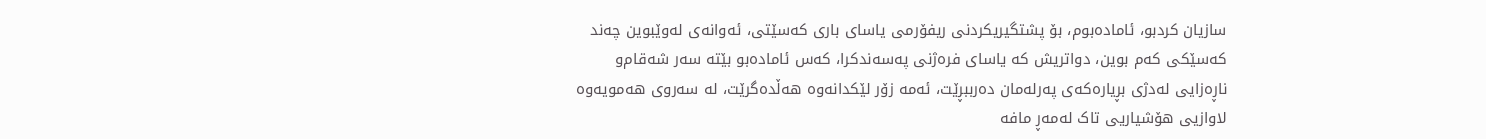سازیان كردبو، ئاماده‌بوم، بۆ پشتگیریکردنی ریفۆرمی یاسای‌ باری‌ كه‌سێتی‌، ئه‌وانه‌ی له‌وێبوین چه‌ند كه‌سێكی‌ كه‌م بوین، دواتریش كه‌ یاسای فره‌ژنی په‌سه‌ندكرا، كه‌س ئاماده‌بو بێته‌ سه‌ر شه‌قام‌و ناڕه‌زایی له‌دژی بڕیاره‌كه‌ی په‌رله‌مان ده‌رببڕێت، ئه‌مه‌ زۆر لێکدانه‌وه هه‌ڵده‌گرێت، له‌ سه‌روی هه‌مویه‌وه‌ لاوازیی هۆشیاریی تاک له‌مه‌ڕ مافه‌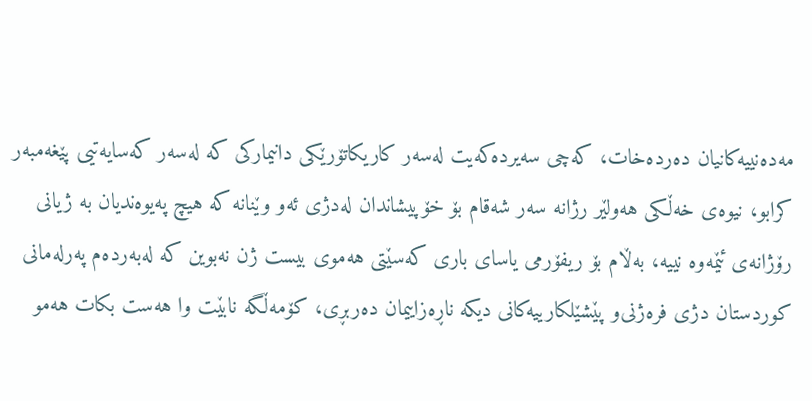مه‌ده‌نییه‌کانیان ده‌رده‌خات، که‌چی سه‌یرده‌که‌یت له‌سه‌ر كاریكاتۆرێکی دانیمارکی كه‌ له‌سه‌ر که‌سایه‌تیی پێغه‌مبه‌ر كرابو، نیوه‌ی خه‌ڵكی هه‌ولێر رژانه‌ سه‌ر شه‌قام بۆ خۆپیشاندان له‌دژی ئه‌و وێنانه‌ كه‌ هیچ په‌یوه‌ندیان به‌ ژیانی رۆژانه‌ی ئێمه‌وه‌ نییه‌، به‌ڵام بۆ ریفۆرمی یاسای باری كه‌سێتی هه‌موی بیست ژن نه‌بوین که‌ له‌به‌رده‌م په‌رله‌مانی كوردستان دژی فره‌ژنی‌و پێشێلکارییه‌کانی دیکه‌ ناڕه‌زاییمان ده‌ربڕی، کۆمه‌ڵگه‌ نابێت وا هه‌ست بکات هه‌مو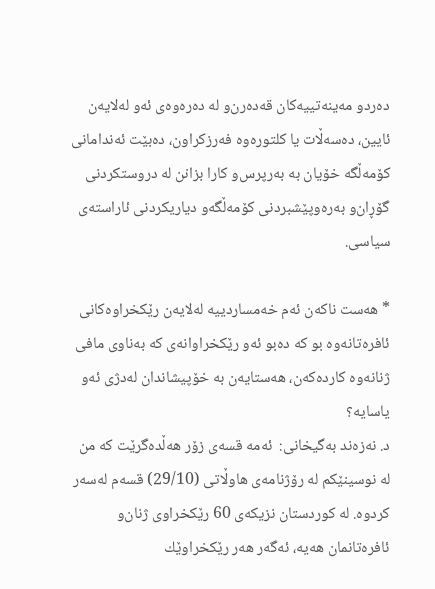ده‌ردو مه‌ینه‌تییه‌كان قه‌ده‌رن‌و له‌ ده‌ره‌وه‌ی ئه‌و‌ له‌لایه‌ن ئایین، ده‌سه‌ڵات یا کلتوره‌وه‌ فه‌رزکراون، ده‌بێت ئه‌ندامانی کۆمه‌ڵگه‌ خۆیان به‌ به‌رپرس‌و کارا بزانن له‌ دروستکردنی گۆڕان‌و به‌ره‌وپێشبردنی کۆمه‌ڵگه‌‌و دیاریکردنی ئاراسته‌ی سیاسی.

* هه‌ست ناكه‌ن ئه‌م خه‌مساردییه‌ له‌لایه‌ن رێكخراوه‌كانی ئافره‌تانه‌وه‌ بو كه‌ ده‌بو ئه‌و رێكخراوانه‌ی‌ كه‌ به‌ناوی مافی ژنانه‌وه‌ كارده‌كه‌ن، هه‌ستایه‌ن به‌ خۆپیشاندان له‌دژی ئه‌و یاسایه‌؟
د. نه‌زه‌ند به‌گیخانی:  ئه‌مه‌ قسه‌ی زۆر هه‌ڵده‌گرێت که‌ من له‌ نوسینێکم له‌ رۆژنامه‌ی هاوڵاتی (29/10) قسه‌م له‌سه‌ر کردوه‌. له‌ کوردستان نزیکه‌ی 60 رێكخراوی ژنان‌و ئافره‌تانمان هه‌یه‌، ئه‌گه‌ر هه‌ر رێكخراوێك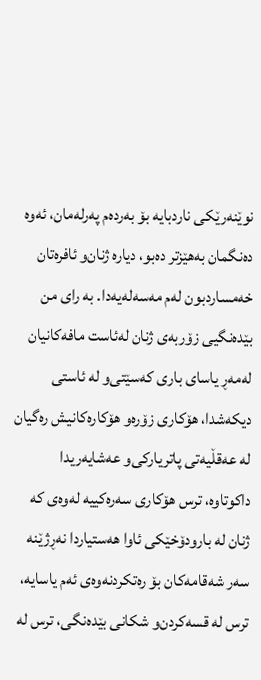نوێنه‌رێكی ناردبایه‌ بۆ به‌رده‌م په‌رله‌مان، ئه‌وه‌ ده‌نگمان به‌هێزتر ده‌بو، دیاره‌ ژنان‌و ئافره‌تان خه‌مساردبون له‌م مه‌سه‌له‌یه‌دا. به‌ رای من بێده‌نگیی زۆربه‌ی ژنان له‌ئاست مافه‌کانیان له‌مه‌ڕ یاسای باری که‌سێتی‌و له‌ ئاستی دیکه‌شدا، هۆکاری زۆره‌‌و هۆکاره‌کانیش ره‌گیان له‌ عه‌قڵیه‌تی پاتریارکی‌و عه‌شایه‌ریدا داکوتاوه، ترس هۆکاری سه‌ره‌کییه‌ له‌وه‌ی که‌ ژنان له‌ بارودۆخێکی ئاوا هه‌ستیاردا نه‌ڕژێنه سه‌ر شه‌قامه‌کان بۆ ره‌تکردنه‌وه‌ی ئه‌م یاسایه‌، ترس له‌ قسه‌کردن‌و شکانی بێده‌نگی، ترس له‌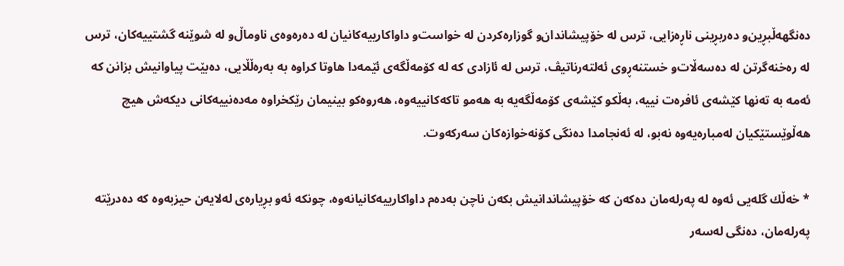ده‌نگهه‌ڵبڕین‌و ده‌ربڕینی ناڕه‌زایی، ترس له‌ خۆپیشاندان‌و گوزاره‌کردن له‌ خواست‌و داواکارییه‌كانیان له‌ ده‌ره‌وه‌ی ناوماڵ‌و له‌ شوێنه‌ گشتییه‌کان، ترس له ره‌خنه‌گرتن له‌ ده‌سه‌ڵات‌و خستنه‌ڕوی ئه‌لته‌رناتیڤ، ترس له‌ ئازادی که‌ له‌ کۆمه‌ڵگه‌ی ئێمه‌دا هاوتا کراوه‌ به‌ به‌ره‌ڵڵایی، ده‌بێت پیاوانیش بزانن که‌ ئه‌مه‌ به‌ ته‌نها كێشه‌ی ئافره‌ت نییه‌، به‌ڵكو كێشه‌ی كۆمه‌ڵگه‌یه‌ به‌ هه‌مو تاكه‌كانییه‌وه‌، هه‌روه‌كو بینیمان رێكخراوه‌ مه‌ده‌نییه‌كانی دیکه‌ش هیچ هه‌ڵوێستێكیان له‌مباره‌یه‌وه‌ نه‌بو، له‌ ئه‌نجامدا ده‌نگی كۆنه‌خوازه‌كان سه‌ركه‌وت.

* خه‌ڵك گله‌یی ئه‌وه‌ له‌ په‌رله‌مان ده‌كه‌ن كه‌ خۆپیشاندانیش بكه‌ن ناچن به‌ده‌م داواكارییه‌كانیانه‌وه‌، چونكه‌ ئه‌و بڕیاره‌ی له‌لایه‌ن حیزبه‌وه‌ كه‌ ده‌درێته‌ په‌رله‌مان، ده‌نگی له‌سه‌ر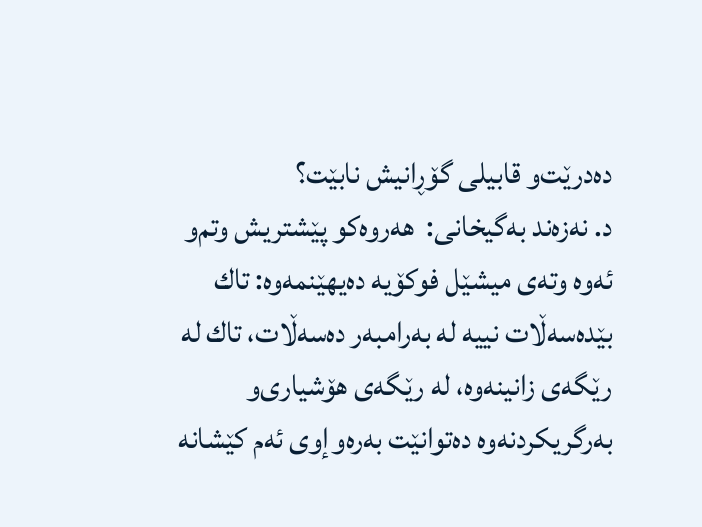ده‌درێت‌و قابیلی گۆڕانیش نابێت؟
د. نه‌زه‌ند به‌گیخانی:  هه‌روه‌کو پێشتریش وتم‌و ئه‌وه وته‌ی میشێل فوكۆیه‌ ده‌یهێنمه‌وه‌: تاك بێده‌سه‌ڵات نییه‌ له‌ به‌رامبه‌ر ده‌سه‌ڵات، تاك له‌ رێگه‌ی زانینه‌وه‌، له‌ رێگه‌ی هۆشیاری‌و به‌رگریكردنه‌وه‌ ده‌توانێت به‌ره‌وإوی ئه‌م كێشانه‌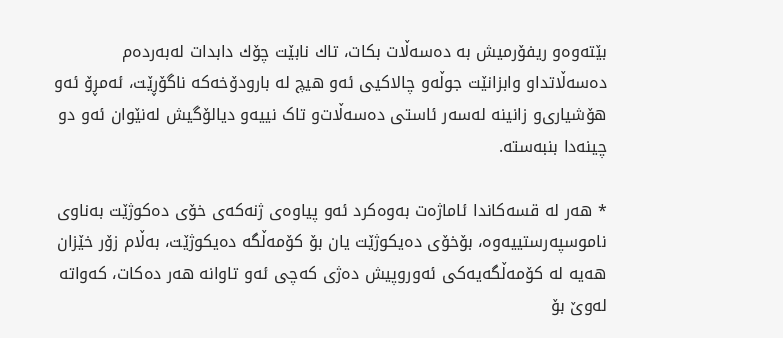بێته‌وه‌‌و ریفۆرمیش به‌ ده‌سه‌ڵات بكات، تاك نابێت چۆك دابدات له‌به‌رده‌م ده‌سه‌ڵاتداو وابزانێت جوڵه‌‌و چالاکیی ئه‌و هیچ له‌ بارودۆخه‌که‌ ناگۆڕێت، ئه‌مڕۆ ئه‌و هۆشیاری‌و زانینه‌ له‌سه‌ر ئاستی ده‌سه‌ڵات‌و تاک نییه‌‌و دیالۆگیش له‌نێوان ئه‌و دو چینه‌دا بنبه‌سته‌.

* هه‌ر له‌ قسه‌كاندا ئاماژه‌ت به‌وه‌كرد ئه‌و پیاوه‌ی ژنه‌كه‌ی خۆی ده‌كوژێت به‌ناوی ناموسپه‌رستییه‌وه،‌ بۆخۆی ده‌یکوژێت یان بۆ كۆمه‌ڵگه‌ ده‌یكوژێت، به‌ڵام زۆر خێزان هه‌یه‌ له‌ كۆمه‌ڵگه‌یه‌كی ئه‌وروپیش ده‌ژی كه‌چی ئه‌و تاوانه‌ هه‌ر ده‌كات، كه‌واته‌ له‌وێ‌ بۆ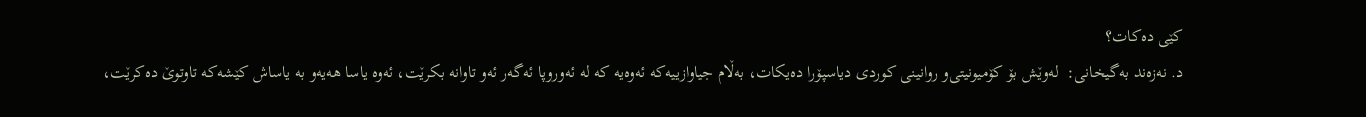كێی ده‌كات؟
د. نه‌زه‌ند به‌گیخانی:  له‌وێش بۆ کۆمیونیتی‌و روانینی کوردی دیاسپۆرا ده‌یکات، به‌ڵام جیاوازییه‌كه‌ ئه‌وه‌یه‌ که‌ له‌ ئه‌وروپا ئه‌گه‌ر ئه‌و تاوانه‌ بكرێت، ئه‌وه‌ یاسا هه‌یه‌‌و به‌ یاساش كێشه‌كه‌ تاوتوێ‌ ده‌كرێت،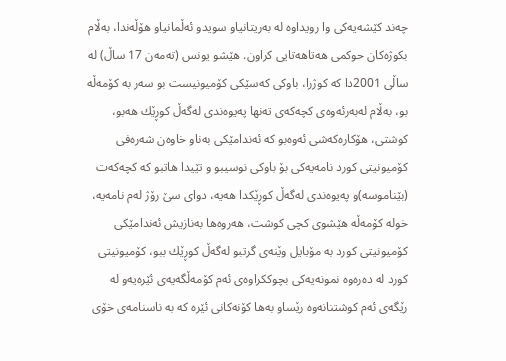چه‌ند كێشه‌یه‌كی وا رویداوه‌ له‌ به‌ریتانیاو سویدو ئه‌ڵمانیاو هۆڵه‌ندا، به‌ڵام بكوژه‌كان حوكمی هه‌تاهه‌تایی‌ كراون. هێشو یونس (ته‌مه‌ن 17 ساڵ‌) له‌ ساڵی 2001دا كه‌ كوژرا، باوكی كه‌سێكی كۆمیونیست بو سه‌ر به‌ كۆمه‌ڵه‌ بو، به‌ڵام له‌به‌رئه‌وه‌ی كچه‌كه‌ی ته‌نها په‌یوه‌ندی له‌گه‌ڵ‌ كوڕێك هه‌بو، كوشتی، هۆكاره‌كه‌شی ئه‌وه‌بو كه‌ ئه‌ندامێكی به‌ناو خاوه‌ن شه‌ره‌فی كۆمیونیتی كورد نامه‌یه‌كی بۆ باوكی‌ نوسیبو و تێیدا هاتبو که‌ كچه‌كه‌ت (بێناموسه‌)و په‌یوه‌ندی له‌گه‌ڵ‌ كوڕێكدا هه‌یه‌، دوای سێ‌ رۆژ له‌م نامه‌یه،‌ خوله‌ کۆمه‌ڵه‌ هێشوی کچی کوشت، هه‌روه‌ها به‌نازیش ئه‌ندامێکی كۆمیونیتی كورد به‌ مۆبایل وێنه‌ی گرتبو له‌گه‌ڵ‌ كوڕێك ببو، كۆمیونیتی کورد له‌ ده‌ره‌وه‌ نمونه‌یه‌كی بچوككراوه‌ی ئه‌م كۆمه‌ڵگه‌یه‌‌ی ئێره‌یه‌‌و له‌ رێگه‌ی ئه‌م كوشتنانه‌وه‌ رێساو به‌ها کۆنه‌کانی ئێره که‌ به‌ ناسنامه‌ی خۆی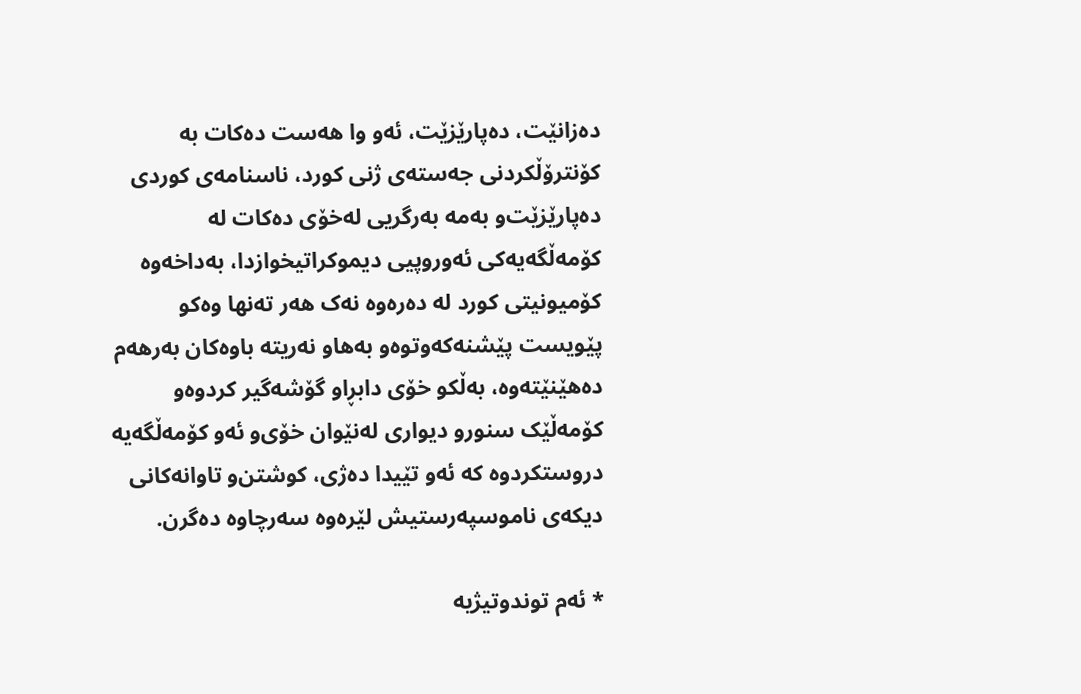ده‌زانێت، ده‌پارێزێت، ئه‌و وا هه‌ست ده‌كات به‌ كۆنترۆڵکردنی جه‌سته‌ی ژنی كورد، ناسنامه‌ی کوردی ده‌پارێزێت‌و به‌مه‌ به‌رگریی له‌خۆی ده‌کات له‌ كۆمه‌ڵگه‌یه‌كی ئه‌وروپیی دیموكراتیخوازدا، به‌داخه‌وه‌ کۆمیونیتی کورد له‌ ده‌ره‌وه‌ نه‌ک هه‌ر ته‌نها وه‌کو پێویست پێشنه‌كه‌وتوه‌‌و به‌هاو نه‌ریته‌ باوه‌کان به‌رهه‌م ده‌هێنێته‌وه‌، به‌ڵكو خۆی دابڕاو گۆشه‌گیر کردوه‌‌و کۆمه‌ڵێک سنورو دیواری له‌نێوان خۆی‌و ئه‌و کۆمه‌ڵگه‌یه‌ دروستکردوه‌ که‌ ئه‌و تێیدا ده‌ژی، کوشتن‌و تاوانه‌کانی دیکه‌ی ناموسپه‌رستیش لێره‌‌وه‌ سه‌رچاوه‌ ده‌گرن.

* ئه‌م توندوتیژیه‌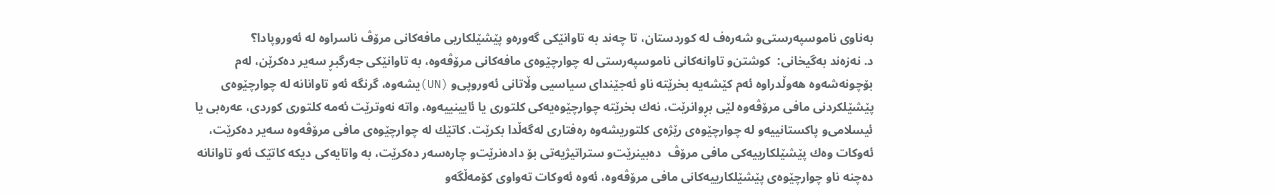به‌ناوی ناموسپه‌رستی‌و شه‌ره‌ف له‌ كوردستان، تا چه‌ند به‌ تاوانێكی گه‌وره‌‌و پێشێلكاریی مافه‌كانی مرۆڤ ناسراوه‌ له‌ ئه‌وروپادا؟
د. نه‌زه‌ند به‌گیخانی:  کوشتن‌و تاوانه‌کانی ناموسپه‌رستی له‌ چوارچێوه‌ی مافه‌كانی مرۆڤه‌وه‌، به‌ تاوانێكی جه‌رگبڕ سه‌یر ده‌كرێن، له‌م بۆچونه‌شه‌وه‌ هه‌وڵدراوه‌ ئه‌م كێشه‌یه‌ بخرێته‌ ناو ئه‌جێندای سیاسیی وڵاتانی ئه‌وروپی‌و (UN)یشه‌وه‌، گرنگه‌ ئه‌و تاوانانه‌ له‌ چوارچێوه‌ی پێشێلكردنی مافی مرۆڤه‌وه‌ لێی بڕوانرێت، نه‌ك بخرێته‌ چوارچێوه‌یه‌كی كلتوری یا ئایینییه‌وه‌، واته‌ نه‌وترێت ئه‌مه‌ کلتوری کوردی، عه‌ره‌بی یا ئیسلامی‌و پاکستانییه‌‌و له‌ چوارچێوه‌ی رێژه‌ی کلتوریشه‌وه‌ ره‌فتاری له‌گه‌ڵدا بکرێت. کاتێك له‌ چوارچێوه‌ی مافی مرۆڤه‌وه‌ سه‌یر ده‌کرێت، ئه‌وكات وه‌ك پێشێلكارییه‌كی مافی مرۆڤ  ده‌بینرێت‌و ستراتیژیه‌تی بۆ داده‌نرێت‌و چاره‌سه‌ر ده‌کرێت، به‌ واتایه‌کی دیکه‌ کاتێک ئه‌و تاوانانه‌ ده‌چنه‌ ناو چوارچێوه‌ی پێشێلكارییه‌كانی مافی مرۆڤه‌وه‌، ئه‌وه‌ ئه‌وکات ته‌واوی كۆمه‌ڵگه‌‌و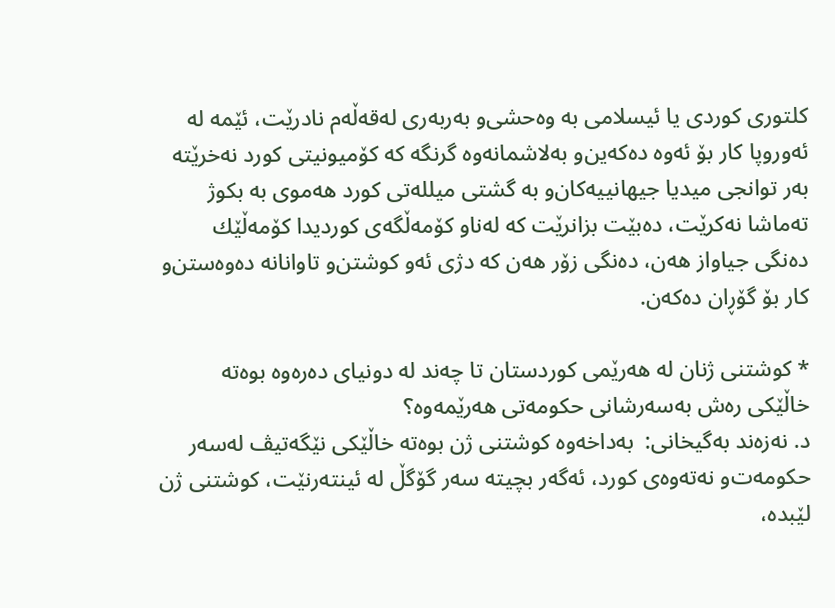کلتوری كوردی یا ئیسلامی به‌ وه‌حشی‌و به‌ربه‌ری له‌قه‌ڵه‌م نادرێت، ئێمه‌ له‌ ئه‌وروپا كار بۆ ئه‌وه‌ ده‌كه‌ین‌و به‌لاشمانه‌وه‌ گرنگه‌ كه‌ كۆمیونیتی كورد نه‌خرێته‌ به‌ر توانجی میدیا جیهانییه‌كان‌و به‌ گشتی میلله‌تی كورد هه‌موی به‌ بكوژ ته‌ماشا نه‌كرێت، ده‌بێت بزانرێت که‌ له‌ناو كۆمه‌ڵگه‌‌ی کوردیدا كۆمه‌ڵێك ده‌نگی جیاواز هه‌ن، ده‌نگی زۆر هه‌ن كه‌ دژی ئه‌و كوشتن‌و تاوانانه‌ ده‌وه‌ستن‌و کار بۆ گۆڕان ده‌که‌ن.

* كوشتنی ژنان له‌ هه‌رێمی كوردستان تا چه‌ند له‌ دونیای ده‌ره‌وه‌ بوه‌ته‌ خاڵێكی ره‌ش به‌سه‌رشانی حكومه‌تی هه‌رێمه‌وه‌؟
د. نه‌زه‌ند به‌گیخانی:  به‌داخه‌وه‌ كوشتنی ژن بوه‌ته‌ خاڵێکی نێگه‌تیڤ له‌سه‌ر حكومه‌ت‌و نه‌ته‌وه‌ی كورد، ئه‌گه‌ر بچیته‌ سه‌ر گۆگڵ‌ له‌ ئینته‌رنێت، كوشتنی ژن لێبده‌،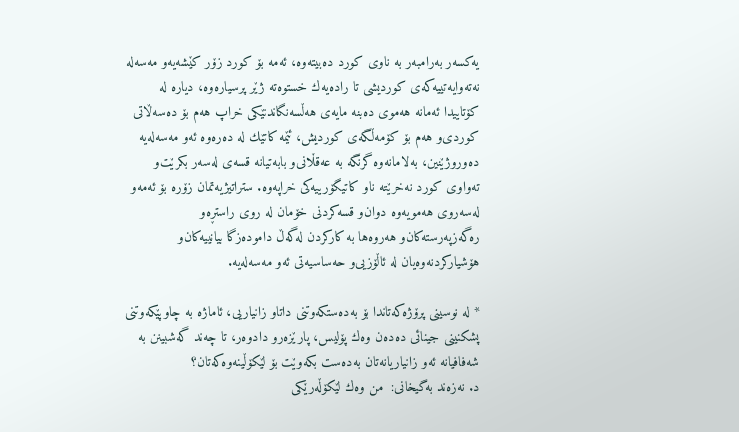یه‌كسه‌ر به‌رامبه‌ر به‌ ناوی کورد ده‌بیته‌وه‌، ئه‌مه‌ بۆ كورد زۆر كێشه‌یه‌‌و مه‌سه‌له‌ نه‌ته‌وایه‌تییه‌كه‌ی كوردیشی تا راده‌یه‌ك خستوه‌ته‌ ژێر پرسیاره‌وه‌، دیاره‌ له‌ كۆتاییدا ئه‌مانه‌ هه‌موی ده‌بنه‌ مایه‌ی هه‌ڵسه‌نگاندنێكی خراپ هه‌م بۆ ده‌سه‌ڵاتی كوردی‌و هه‌م بۆ كۆمه‌ڵگه‌ی كوردیش، ئێمه‌ کاتێك له‌ ده‌ره‌وه‌ ئه‌و مه‌سه‌له‌یه‌ ده‌وروژێنین، به‌لامانه‌وه‌ گرنگه‌ به عه‌قڵانی‌و بابه‌تیانه‌ قسه‌ی له‌سه‌ر بکرێت‌و ته‌واوی کورد نه‌خرێته‌ ناو کاتیگۆرییه‌كی خراپه‌وه‌. ستراتیژیه‌تمان زۆره‌ بۆ ئه‌مه‌‌و له‌سه‌روی هه‌مویه‌وه‌ دوان‌و قسه‌کردنی خۆمان له‌ روی راستڕه‌و ره‌گه‌زپه‌رسته‌کان‌و هه‌روه‌ها به‌ کارکردن له‌گه‌ڵ‌ داموده‌زگا بیانییه‌كان‌و هۆشیارکردنه‌وه‌یان له‌ ئاڵۆزیی‌و حه‌ساسیه‌تی ئه‌و مه‌سه‌له‌یه‌.

* له‌ نوسینی پرۆژه‌كه‌تاندا بۆ به‌ده‌ستكه‌وتنی داتاو زانیاریی، ئاماژه‌ به‌ چاوپێكه‌وتنی پشكنینی جینائی ده‌ده‌ن وه‌ك پۆلیس، پارێزه‌رو دادوه‌ر، تا چه‌ند گه‌شبینن به‌ شه‌فافیانه‌ ئه‌و زانیاریانه‌تان به‌ده‌ست بكه‌وێت بۆ لێكۆڵینه‌وه‌كه‌تان؟
د. نه‌زه‌ند به‌گیخانی:  من وه‌ك لێكۆڵه‌رێکی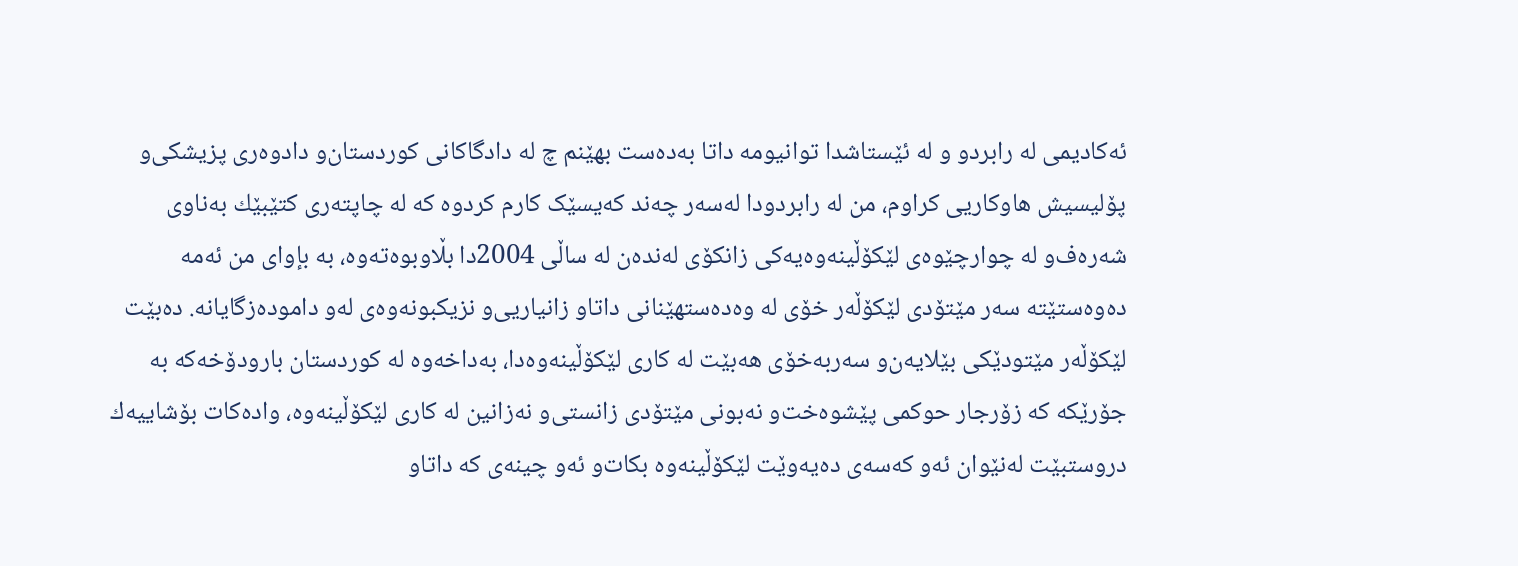ئه‌كادیمی له‌ رابردو ‌و له‌ ئێستاشدا توانیومه‌ داتا به‌ده‌ست بهێنم چ له‌ دادگاكانی كوردستان‌و دادو‌ه‌ری پزیشكی‌و پۆلیسیش هاوکاریی کراوم، من له‌ رابردودا له‌سه‌ر‌ چه‌ند که‌یسێک کارم کردوه‌ که‌ له‌ چاپته‌ری كتێبێك به‌ناوی شه‌ره‌ف‌و له‌ چوارچێوه‌ی لێکۆڵینه‌وه‌یه‌كی زانکۆی له‌نده‌ن له‌ ساڵی 2004دا بڵاوبوه‌ته‌وه‌، به‌ بإوای من ئه‌مه‌ ده‌وه‌ستێته‌ سه‌ر مێتۆدی لێكۆڵه‌ر خۆی له‌ وه‌ده‌ستهێنانی داتاو زانیاریی‌و نزیکبونه‌وه‌ی له‌و داموده‌زگایانه‌. ده‌بێت لێکۆڵه‌ر مێتودێكی بێلایه‌ن‌و سه‌ربه‌خۆی هه‌بێت له ‌کاری لێکۆڵینه‌وه‌دا، به‌داخه‌وه‌ له‌ كوردستان بارودۆخه‌که‌ به‌ جۆرێكه‌ كه‌ زۆرجار حوكمی پێشوه‌خت‌و نه‌بونی مێتۆدی زانستی‌و نه‌زانین ‌له‌ کاری لێکۆڵینه‌وه،‌ واده‌كات بۆشاییه‌ك دروستبێت له‌نێوان ئه‌و كه‌سه‌ی ده‌یه‌وێت لێكۆڵینه‌وه‌ بكات‌و ئه‌و چینه‌ی كه‌ داتاو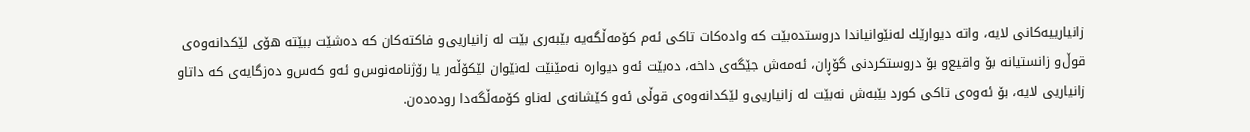زانیارییه‌كانی لایه‌، واته‌ دیوارێك له‌نێوانیاندا دروستده‌بێت كه‌ واده‌کات تاكی ئه‌م كۆمه‌ڵگه‌یه‌ بێبه‌ری بێت له‌ زانیاریی‌و فاکته‌کان که‌ ده‌شێت ببێته‌ هۆی لێکدانه‌وه‌ی قوڵ‌و زانستیانه بۆ واقیع‌و بۆ دروستکردنی گۆڕان، ئه‌مه‌ش جێگه‌ی داخه‌، ده‌بێت ئه‌و دیواره‌ نه‌مێنێت له‌نێوان لێكۆڵه‌ر یا رۆژنامه‌نوس‌و ئه‌و كه‌س‌و ده‌زگایه‌ی كه‌ داتاو زانیاریی لایه‌، بۆ ئه‌وه‌ی تاكی كورد بێبه‌ش نه‌بێت له‌ زانیاریی‌و لێکدانه‌وه‌ی قوڵی ئه‌و كێشانه‌ی له‌ناو كۆمه‌ڵگه‌دا روده‌ده‌ن.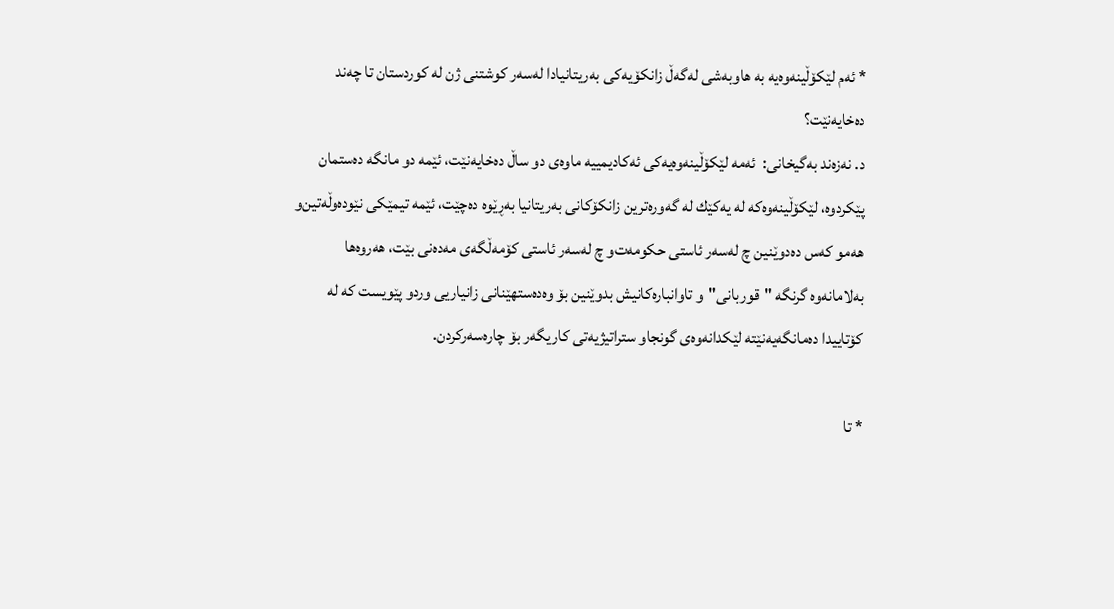* ئه‌م لێكۆڵینه‌وه‌یه‌ به‌ هاوبه‌شی له‌گه‌ڵ‌ زانكۆیه‌كی به‌ریتانیادا له‌سه‌ر كوشتنی ژن له‌ كوردستان تا چه‌ند ده‌خایه‌نێت؟
د. نه‌زه‌ند به‌گیخانی:  ئه‌مه‌ لێكۆڵینه‌وه‌یه‌كی ئه‌كادیمییه‌ ماوه‌ی دو ساڵ‌ ده‌خایه‌نێت، ئێمه‌ دو مانگه‌ ده‌ستمان پێكردوه‌، لێكۆڵینه‌وه‌که‌ له‌ یه‌كێك له‌ گه‌وره‌ترین زانكۆكانی به‌ریتانیا به‌ڕێوه‌ ده‌چێت، ئێمه‌ تیمێکی نێوده‌وڵه‌تین‌و هه‌مو كه‌س ده‌دوێنین چ له‌سه‌ر ئاستی حكومه‌ت‌و چ له‌سه‌ر ئاستی كۆمه‌ڵگه‌ی مه‌ده‌نی بێت، هه‌روه‌ها به‌لامانه‌وه‌ گرنگه‌ "قوربانی"و تاوانباره‌کانیش بدوێنین بۆ وه‌ده‌ستهێنانی زانیاریی وردو پێویست که‌ له‌ کۆتاییدا ده‌مانگه‌یه‌نێته‌ لێکدانه‌وه‌ی‌‌ گونجاو ستراتیژیه‌تی کاریگه‌ر بۆ چاره‌سه‌رکردن.

* تا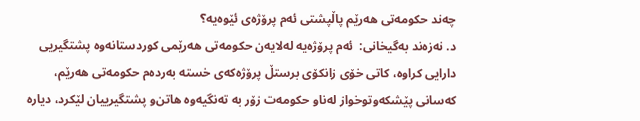چه‌ند حكومه‌تی هه‌رێم پاڵپشتی ئه‌م پرۆژه‌ی ئێوه‌یه‌؟
د. نه‌زه‌ند به‌گیخانی:  ئه‌م پرۆژه‌یه‌ له‌لایه‌ن حکومه‌تی هه‌رێمی کوردستانه‌وه‌ پشتگیریی دارایی کراوه‌، كاتی خۆی زانكۆی برستڵ‌ پرۆژه‌که‌ی خسته‌ به‌رده‌م حكومه‌تی هه‌رێم، كه‌سانی پێشكه‌وتوخواز له‌ناو حكومه‌ت زۆر به‌ ته‌نگیه‌وه‌ هاتن‌و پشتگیرییان لێکرد، دیاره‌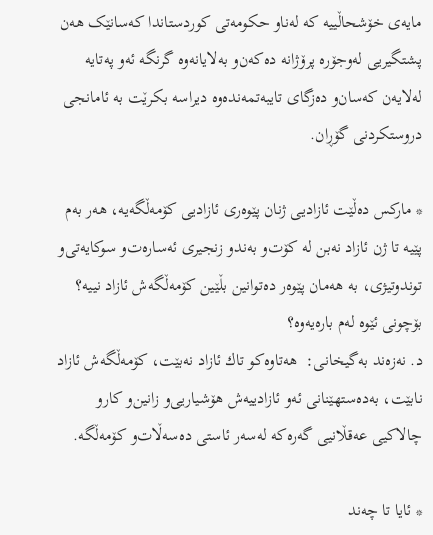مایه‌ی خۆشحاڵییه‌ که‌ له‌ناو حکومه‌تی کوردستاندا که‌سانێک هه‌ن پشتگیریی له‌وجۆره‌ پرۆژانه‌ ده‌که‌ن‌و به‌لایانه‌وه‌ گرنگه‌ ئه‌و په‌تایه‌ له‌لایه‌ن که‌سان‌و ده‌زگای تایبه‌تمه‌نده‌وه‌ دیراسه‌ بکرێت به‌ ئامانجی دروستکردنی گۆڕان.

* ماركس ده‌ڵێت ئازادیی ژنان پێوه‌ری ئازادیی كۆمه‌ڵگه‌یه‌، هه‌ر به‌م پێیه‌ تا ژن ئازاد نه‌بن له‌ كۆت‌و به‌ند‌و زنجیری ئه‌ساره‌ت‌و سوكایه‌تی‌و توندوتیژی، به‌ هه‌مان پێوه‌ر ده‌توانین بڵێین كۆمه‌ڵگه‌ش ئازاد نییه‌؟ بۆچونی ئێوه‌ له‌م باره‌یه‌وه‌؟
د. نه‌زه‌ند به‌گیخانی:  هه‌تاوه‌كو تاك ئازاد نه‌بێت، كۆمه‌ڵگه‌‌ش ئازاد نابێت، به‌ده‌ستهێنانی ئه‌و ئازادییه‌ش هۆشیاریی‌و زانین‌و کارو چالاکیی عه‌قڵانیی گه‌ره‌که‌ له‌سه‌ر ئاستی ده‌سه‌ڵات‌و کۆمه‌ڵگه‌.

* ئایا تا چه‌ند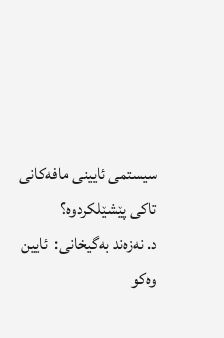سیستمی ئایینی مافه‌كانی تاكی پێشێلكردوه‌؟
د. نه‌زه‌ند به‌گیخانی:  ئایین وه‌کو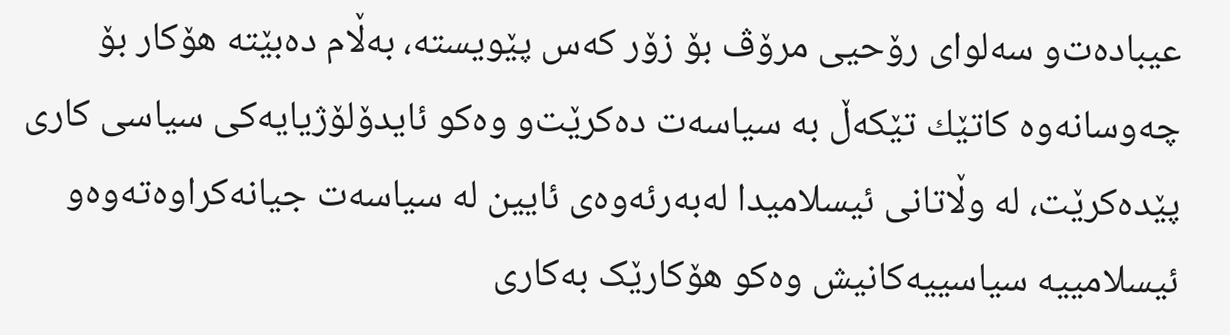عیباده‌ت‌و سه‌لوای رۆحیی مرۆڤ بۆ زۆر که‌س پێویسته‌‌، به‌ڵام ده‌بێته‌ هۆکار بۆ چه‌وسانه‌وه‌ کاتێك‌ تێکه‌ڵ‌ به‌ سیاسه‌ت ده‌کرێت‌و وه‌کو ئایدۆلۆژیایه‌كی سیاسی کاری پێده‌کرێت، له‌ وڵاتانی ئیسلامیدا له‌به‌رئه‌وه‌ی ئایین له‌ سیاسه‌ت جیانه‌کراوه‌ته‌وه‌و ئیسلامییه‌ سیاسییه‌کانیش وه‌کو هۆکارێک به‌کاری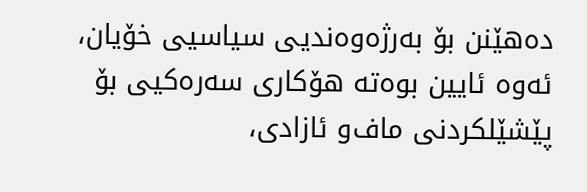ده‌هێنن بۆ به‌رژه‌وه‌ندیی سیاسیی خۆیان، ئه‌وه‌ ئایین بوه‌ته‌ هۆکاری سه‌ره‌کیی بۆ پێشێلکردنی ماف‌و ئازادی،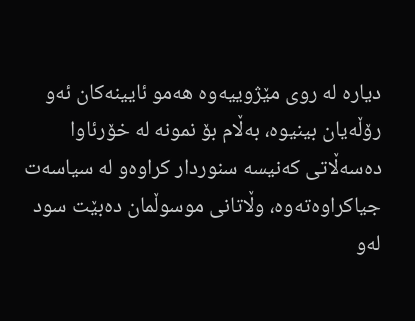دیاره‌ له‌ روی مێژوییه‌وه هه‌مو ئایینه‌کان ئه‌و رۆڵه‌یان بینیوه‌، به‌ڵام بۆ نمونه‌ له‌ خۆرئاوا ده‌سه‌ڵاتی که‌نیسه‌ سنوردار کراوه‌‌و له‌ سیاسه‌ت جیاکراوه‌ته‌وه‌، وڵاتانی موسوڵمان ده‌بێت سود له‌و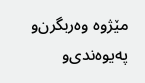مێژوه‌ وه‌ربگرن‌و په‌یوه‌ندی‌و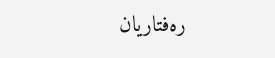ره‌فتاریان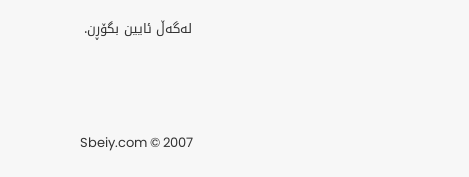له‌گه‌ڵ‌ ئایین بگۆڕن.



Sbeiy.com © 2007